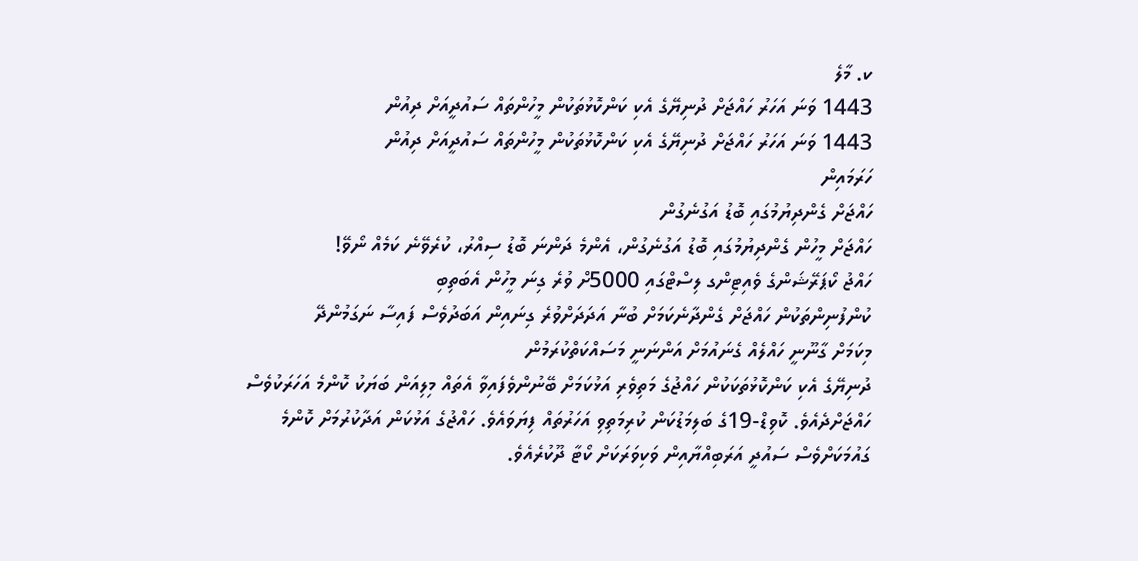ކ. މާލެ
1443 ވަނަ އަހަރު ހައްޖަށް ދުނިޔޭގެ އެކި ކަންކޮޅުތަކުން މީހުންތައް ސައުދީއަށް ދިއުން
1443 ވަނަ އަހަރު ހައްޖަށް ދުނިޔޭގެ އެކި ކަންކޮޅުތަކުން މީހުންތައް ސައުދީއަށް ދިއުން
ހަރަމައިން
ހައްޖަށް ގެންދިޔުމުގައި ބޮޑު އަގުނެގުން
ހައްޖަށް މީހުން ގެންދިޔުމުގައި ބޮޑު އަގުނެގުން، އެންމެ ދަންނަ ބޮޑު ސިއްރު، ކުރެވޭނެ ކަމެއް ނޯވޭ!
ހައްޖު ކޯޕަރޭޝަންގެ ވެއިޓިންގ ލިސްޓްގައި 5000ށް ވުރެ ގިނަ މީހުން އެބަތިބި
ކުންފުނިންތަކުން ހައްޖަށް ގެންދާނެކަމަށް ބުނާ އަދަދަށްވުރެ ގިނައިން އަބަދުވެސް ފައިސާ ނަގަމުންދޭ
މިކަމަށް ގާނޫނީ ހައްލެއް ގެނައުމަށް އަންނަނީ މަސައްކަތްކުރަމުން
ދުނިޔޭގެ އެކި ކަންކޮޅުތަކަކުން ހައްޖުގެ މަތިވެރި އަޅުކަމަށް ބޭނުންވެފައިވާ އެތައް މިލިއަން ބަޔަކު ކޮންމެ އަހަރަކުވެސް ހައްޖަށްދެއެވެ. ކޮވިޑް-19ގެ ބަލިމަޑުކަން ކުރިމަތިވި އަހަރުތައް ފިޔަވައެވެ. ހައްޖުގެ އަޅުކަން އަދާކުރުމަށް ކޮންމެ ގައުމަކަށްވެސް ސައުދީ އަރަބިއްޔާއިން ވަކިވަރަކަށް ކޯޓާ ދޫކުރެއެވެ.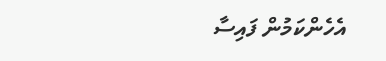އެހެންކަމުން ފައިސާ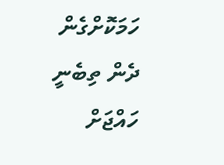ހަމަކޮށްގެން ދެން ތިބެނީ ހައްޖަށް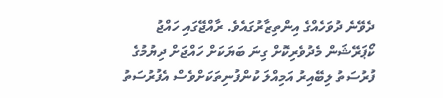ދެވޭނެ ދުވަހެއްގެ އިންތިޒާރުގައެވެ. ރާއްޖޭގައި ހައްޖު ކޯޕަރޭޝަން މެދުވެރިކޮށް ގިނަ ބަޔަކަށް ހައްޖަށް ދިޔުމުގެ ފުރުސަތު ލިބޭއިރު އަމިއްލަ ކުންފުނިތަކަށްވެސް އެފުރުސަތު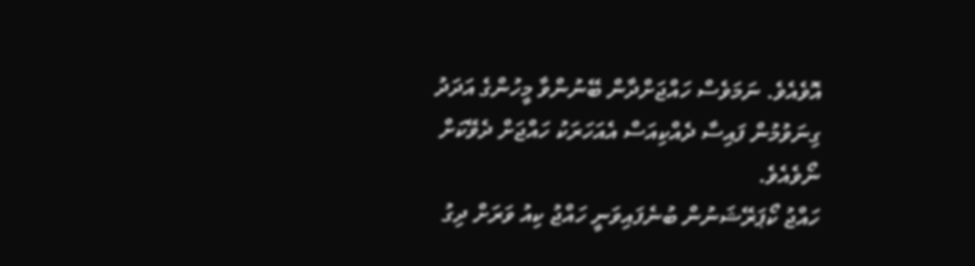އޮވެއެވެ. ނަމަވެސް ހައްޖަށްދާން ބޭނުންވާ މީހުންގެ އަދަދު ގިނަވުމުން ފައިސާ ދެއްކިއަސް އެއަހަރަކު ހައްޖަށް ދެވޭކަށް ނޯވެއެވެ.
ހައްޖު ކޯޕަރޭޝަނުން ބުނެފައިވަނީ ހައްޖު ކިއު ވަރަށް ދިގު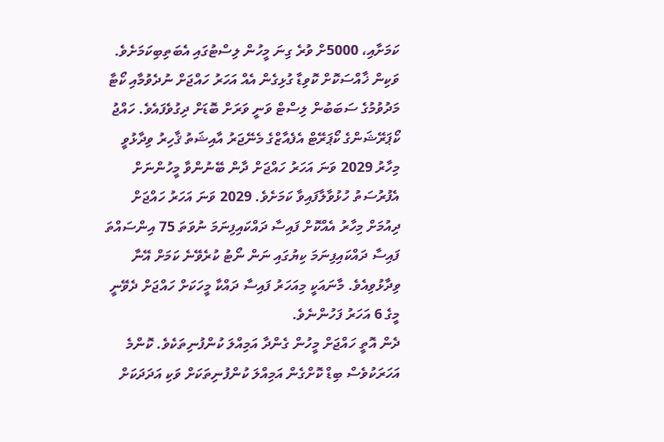ކަމަށާއި، 5000ށް ވުރެ ގިނަ މީހުން ލިސްޓުގައި އެބަތިބިކަމަށެވެ. ވަކިން ޚާއްސަކޮށް ކޮވިޑާ ގުޅިގެން އެއް އަހަރު ހައްޖަށް ނުދެވުމާއި ކޯޓާ މަދުވުމުގެ ސަބަބުން ލިސްޓް ވަނީ ވަރަށް ބޮޑަށް ދިގުވެފައެވެ. ހައްޖު ކޯޕަރޭޝަންގެ ކޯޕަރޭޓް އެފެއާޒްގެ މެނޭޖަރު އާއިޝަތު ޤާހިރު ވިދާޅުވީ މިހާރު 2029 ވަނަ އަހަރު ހައްޖަށް ދާން ބޭނުންވާ މީހުންނަށް އެފުރުސަތު ހުޅުވާލާފައިވާ ކަމަށެވެ. 2029 ވަނަ އަހަރު ހައްޖަށް ދިއުމަށް މިހާރު އެއްކޮށް ފައިސާ ދައްކައިފިނަމަ ނުވަތަ 75 އިންސައްތަ ފައިސާ ދައްކައިފިނަމަ ކިޔުގައި ނަން ނޯޓު ކުރެވޭނެ ކަމަށް އޭނާ ވިދާޅުވިއެވެ. މާނައަކީ މިއަހަރު ފައިސާ ދައްކާ މީހަކަށް ހައްޖަށް ދެވޭނީ މީގެ 6 އަހަރު ފަހުންނެވެ.
ދެން އޮތީ ހައްޖަށް މީހުން ގެންދާ އަމިއްލަ ކުންފުނިތަކެވެ. ކޮންމެ އަހަރަކުވެސް ބިޑް ކޮށްގެން އަމިއްލަ ކުންފުނިތަކަށް ވަކި އަދަދަކަށް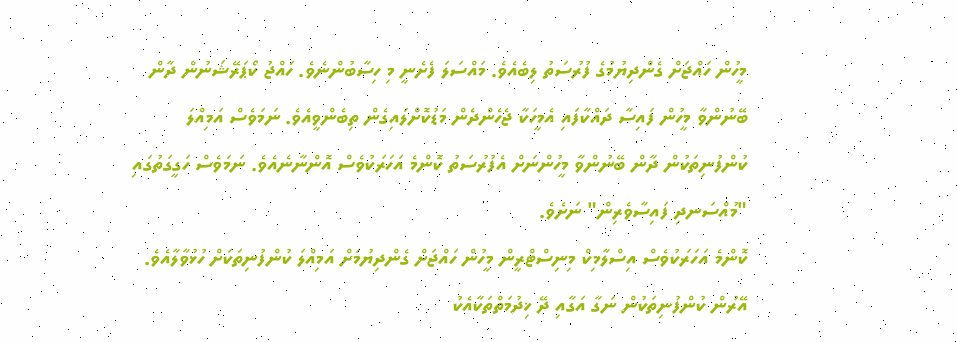މީހުން ހައްޖަށް ގެންދިޔުމުގެ ފުރުސަތު ލިބެއެވެ. މައްސަލަ ފެށެނީ މި ހިސާބުންނެވެ. ހައްޖު ކޯޕަރޭޝަނުން ދާން ބޭނުންވާ މީހުން ފައިސާ ދައްކާފައި އެމީހަކާ ޖެހެންދެން މަޑުކޮށްލައިގެން ތިބެންވީއެވެ. ނަމަވެސް އަމިއްލަ ކުންފުނިތަކުން ދާން ބޭނުންވާ މީހުންނަށް އެފުރުސަތު ކޮންމެ އަހަރަކުވެސް އޮންނާނެއެވެ. ނަމަވެސް ހަގީގަތުގައި "މުއްސަނދި ފައިސާވެރިން" ނަށެވެ.
ކޮންމެ އަހަރަކުވެސް އިސްލާމިކް މިނިސްޓްރީން މީހުން ހައްޖަށް ގެންދިޔުމަށް އަމިއްލަ ކުންފުނިތަކަށް ހުޅުވާލާއެވެ. އޭރުން ކުންފުނިތަކުން ނަގާ އަގާއި ދޭ ޚިދުމަތްތަކާއެކު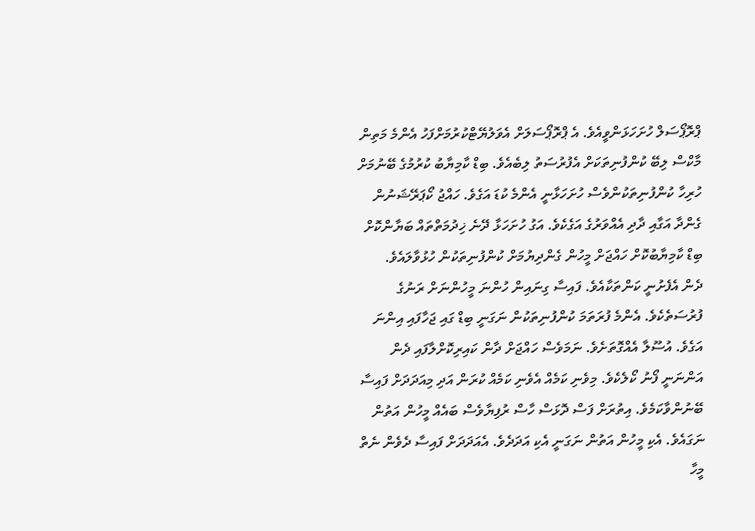ޕްރޮޕޯސަލް ހުށަހަޅަންވީއެވެ. އެ ޕްރޮޕޯސަލަށް އެވަލުޔޭޓްކުރުމަށްފަހު އެންމެ މަތިން މާކްސް ލިބޭ ކުންފުނިތަކަށް އެފުރުސަތު ލިބެއެވެ. ބިޑް ކާމިޔާބު ކުރުމުގެ ބޭނުމަށް ހުރިހާ ކުންފުނިތަކުންވެސް ހުށަހަޅާނީ އެންމެ ކުޑަ އަގެވެ. ހައްޖު ކޯޕަރޭޝަނުން ގެންދާ އަގާއި ދާދި އެއްވަރުގެ އަގެކެވެ. އަގު ހުށަހަޅާ ދޭނެ ޚިދުމަތްތައް ބަޔާންކޮށް ބިޑް ކާމިޔާބުކޮށް ހައްޖަށް މީހުން ގެންދިޔުމަށް ކުންފުނިތަކުން ހުޅުވާލައެވެ.
ދެން އެފެށުނީ ކަންތަކާއެވެ. ފައިސާ ގިނައިން ހުންނަ މީހުންނަށް ރަނުގެ ފުރުސަތެކެވެ. އެންމެ ފުރަތަމަ ކުންފުނިތަކުން ނަގަނީ ބިޑް ގައި ޖަހާފައި އިންނަ އަގެވެ. އުސޫލާ އެއްގޮތަށެވެ. ނަމަވެސް ހައްޖަށް ދާން ކައިރިކޮށްލާފައި ދެން އަންނަނީ ފޯނު ކޯލެކެވެ. މިވެނި ކަމެއް އެވެނި ކަމެއް ކުރަން އަދި މިއަދަދަށް ފައިސާ ބޭނުންވާކަމެވެ. އިތުރަށް ފަސް ދޮޅަސް ހާސް ރުފިޔާވެސް ބައެއް މީހުން އަތުން ނަގައެވެ. އެކި މީހުން އަތުން ނަގަނީ އެކި އަދަދެވެ. އެއަދަދަށް ފައިސާ ދެވެން ނެތް މީހާ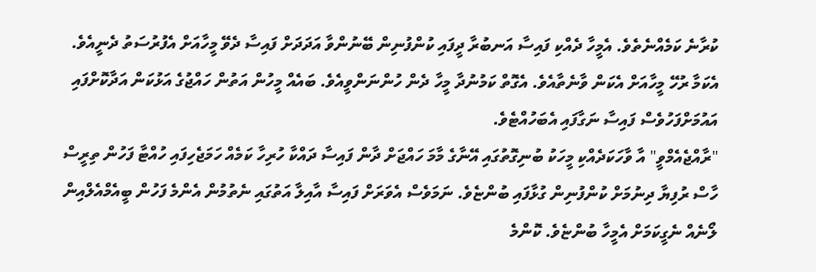ކުރާނެ ކަމެއްނެތެވެ. އެމީހާ ދެއްކި ފައިސާ އަނބުރާ ދީފައި ކުންފުނިން ބޭނުންވާ އަދަދަށް ފައިސާ ދެވޭ މީހާއަށް އެފުރުސަތު ދެނީއެވެ. އެކަމާ ރުހޭ މީހާއަށް އެކަން ވާނެތާއެވެ. އެގޮތް ކަމުނުދާ މީހާ ދެން ހުންނަންވީއެވެ. ބައެއް މީހުން އަތުން ހައްޖުގެ އަޅުކަން އަދާކޮށްފައި އައުމަށްފަހުވެސް ފައިސާ ނަގާފައި އެބަހުއްޓެވެ.
"ރާއްޖެއެމްވީ" އާ ވާހަކަދެއްކި މީހަކު ބުނިގޮތުގައި އޭނާގެ މާމަ ހައްޖަށް ދާން ފައިސާ ދައްކާ ހުރިހާ ކަމެއް ހަމަޖެހިފައި ހުއްޓާ ފަހުން ތިރީސް ހާސް ރުފިޔާ ދިނުމަށް ކުންފުނިން ގުޅާފައި ބުންޏެވެ. ނަމަވެސް އެވަރަށް ފައިސާ އާއިލާ އަތުގައި ނެތުމުން އެންމެ ފަހުން ބީއެމްއެލްއިން ލޯނެއް ނެގީކަމަށް އެމީހާ ބުންޏެވެ. ކޮންމެ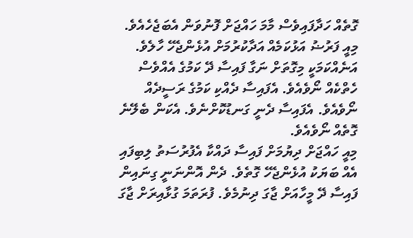ގޮތެއް ހަދާފައިވެސް މާމަ ހައްޖަށް ފޮނުވަން އެބަޖެހެއެވެ. މިއީ ފަރުޟު އަޅުކަމެއް އަދާކުރުމަށް އުޅެންޖެހޭ ހާލެވެ. އަނެއްކަމަކީ މިގޮތަށް ނަގާ ފައިސާ ދޭ ކަމުގެ އެއްވެސް ހެތްކެއް ނޯވެއެވެ. އެފައިސާ ދެއްކި ކަމުގެ ރަސީދެއް ނޯވެއެވެ. އެފައިސާ ދެނީ ގަނޑުކޮށްނެވެ. އެކަން ބެލޭނެ ގޮތެއް ނޯވެއެވެ.
މިއީ ހައްޖަށް ދިޔުމަށް ފައިސާ ދައްކާ އެފުރުސަތު ލިބިފައި އެއް ބަޔަކު އުޅެންޖެހޭ ގޮތެވެ. ދެން އޮންނަނީ ގިނައިން ފައިސާ ދޭ މީހާއަށް ޖާގަ ދިނުމެވެ. ފުރަތަމަ ގުޅާއިރަށް ޖާގަ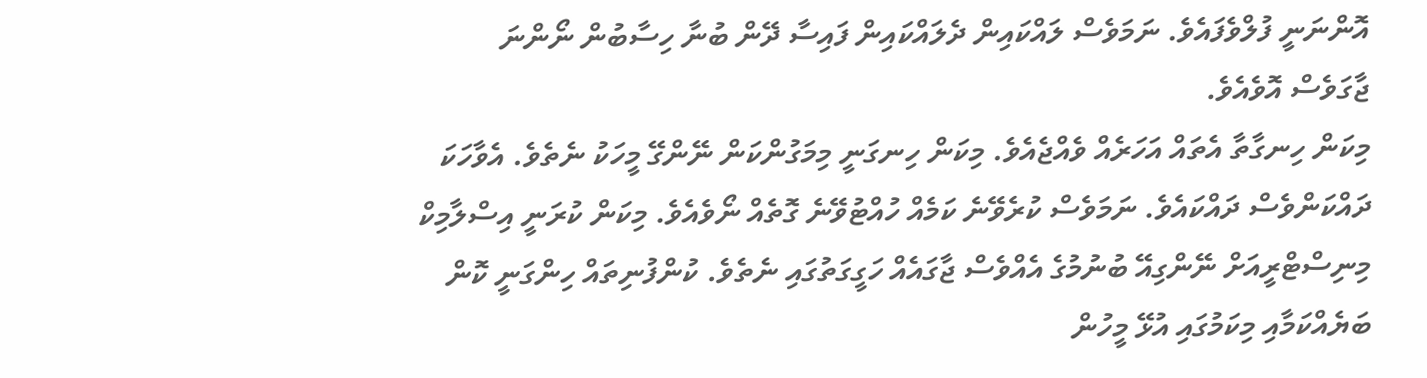އޮންނަނީ ފުލްވެފައެވެ. ނަމަވެސް ލައްކައިން ދެލައްކައިން ފައިސާ ދޭން ބުނާ ހިސާބުން ނޯންނަ ޖާގަވެސް އޮވެއެވެ.
މިކަން ހިނގާތާ އެތައް އަހަރެއް ވެއްޖެއެވެ. މިކަން ހިނގަނީ މިމަގުންކަން ނޭންގޭ މީހަކު ނެތެވެ. އެވާހަކަ ދައްކަންވެސް ދައްކައެވެ. ނަމަވެސް ކުރެވޭނެ ކަމެއް ހުއްޓުވޭނެ ގޮތެއް ނޯވެއެވެ. މިކަން ކުރަނީ އިސްލާމިކް މިނިސްޓްރީއަށް ނޭންގިއޭ ބުނުމުގެ އެއްވެސް ޖާގައެއް ހަގީގަތުގައި ނެތެވެ. ކުންފުނިތައް ހިންގަނީ ކޮން ބަޔެއްކަމާއި މިކަމުގައި އުޅޭ މީހުން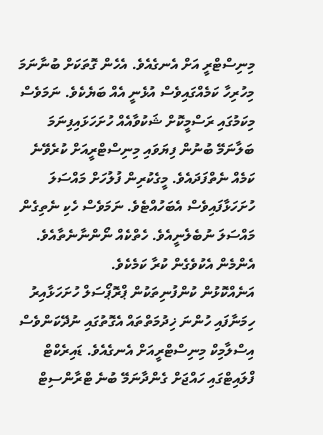މިނިސްޓްރީ އަށް އެނގެއެވެ. އެހެން ގޮތަކަށް ބުނާނަމަ މިހުރިހާ ކަމެއްގައިވެސް އުޅެނީ އެއް ބަޔެކެވެ. ނަމަވެސް މިކަމުގައި ރަސްމީކޮށް ޝަކުވާއެއް ހުށަހަޅައިފިނަމަ ބަލާނަމޭ ބުނުން ފިޔަވައި މިނިސްޓްރީއަށް ކުރެވޭނެ ކަމެއް ނެތްފަދައެވެ. މީގެކުރިން ފުލުހަށް މައްސަލަ ހުށަހަޅާފައިވެސް އެބަހުއްޓެވެ. ނަމަވެސް ހެކި ނެތިގެން މައްސަލަ ނުބެލެނީއެވެ. ހެތްކެއް ނޯންނާނެތާއެވެ. އެންމެން އެކުވެގެން ކުރާ ކަމެކެވެ.
އަނެއްކޮޅުން ކުންފުނިތަކުން ޕްރޮޕޯސަލް ހުށަހަޅާއިރު ހިމަނާފައި ހުންނަ ޚިދުމަތްތައް އެގޮތުގައި ނުދޭކަންވެސް އިސްލާމިކް މިނިސްޓްރީއަށް އެނގެއެވެ. ޑައިރެކްޓް ފްލައިޓްގައި ހައްޖަށް ގެންދާނަމޭ ބުނެ ޓްރާންސިޓް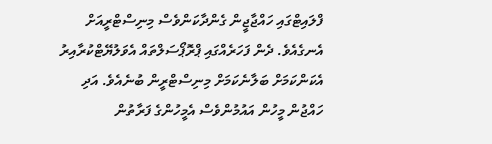ފްލައިޓްގައި ހައްޖާޖީން ގެންދާކަންވެސް މިނިސްޓްރީއަށް އެނގެއެވެ. ދެން ފަހަރެއްގައި ޕްރޮޕޯސަލްތައް އެވަލުޔޭޓްކުރާއިރު އެކަންކަމަށް ބަލާނެކަމަށް މިނިސްޓްރީން ބުނެއެވެ. އަދި ހައްޖުން މީހުން އައުމުންވެސް އެމީހުންގެ ފަރާތުން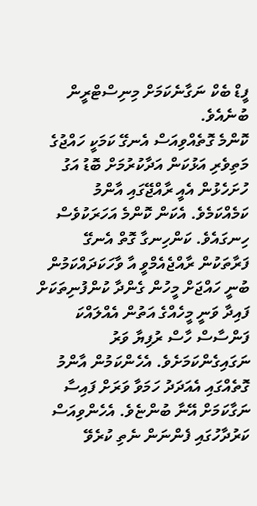ފީޑް ބެކް ނަގާނެކަމަށް މިނިސްޓްރީން ބުނެއެވެ.
ކޮންމެ ގޮތެއްވިއަސް އެނގޭ ކަމަކީ ހައްޖުގެ މަތިވެރި އަޅުކަން އަދާކުރުމަށް ބޮޑު އަގު ހުށަހެޅުން އެއީ ރާއްޖޭގައި އާންމު ކަމެއްކަމެވެ. އެކަން ކޮންމެ އަހަރަކުވެސް ހިނގައެވެ. ކަންހިނގާ ގޮތް އެނގޭ ފަރާތަކުން ރާއްޖެއެމްވީ އާ ވާހަކަދައްކަމުން ބުނީ ހައްޖަށް މީހުން ގެންދާ ކުންފުނިތަކަށް ފައިދާ ވަނީ މީހެއްގެ އަތުން އެއްލައްކަ ފަންސާސް ހާސް ރުފިޔާ ވަރު ނަގައިގެންކަމަށެވެ. އެހެންކަމުން އާންމު ގޮތެއްގައި އެއަދަދު ހަމަވާ ވަރަށް ފައިސާ ނަގާކަމަށް އޭނާ ބުންޏެވެ. އެހެންވިއަސް ކަރުދާހުގައި ފެންނަން ނެތި ކުރެވޭ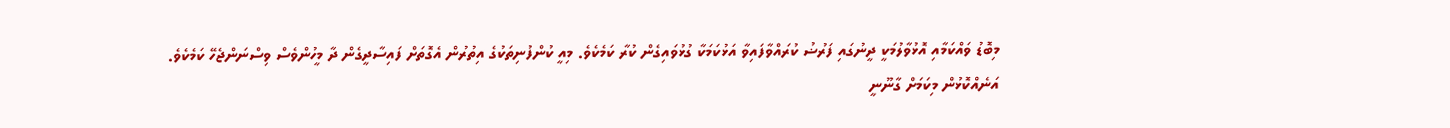މިބޮޑު ވައްކަމާއި އޮޅުވާލުމަކީ ދީނުގައި ފަރުޟު ކުރައްވާފައިވާ އަޅުކަމަކާ ގުޅުވައިގެން ކުރާ ކަމެކެވެ. މިއީ ކުންފުނިތަކުގެ އިތުރުން އެގޮތަށް ފައިސާދީގެން ދާ މީހުންވެސް ވިސްނަންޖެހޭ ކަމެކެވެ.
އަނެއްކޮޅުން މިކަމަށް ގާނޫނީ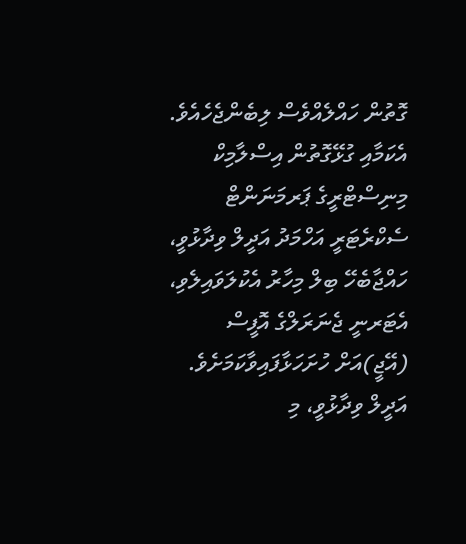ގޮތުން ހައްލެއްވެސް ލިބެންޖެހެއެވެ. އެކަމާއި ގުޅޭގޮތުން އިސްލާމިކް މިނިސްޓްރީގެ ޕަރމަނަންޓް ސެކްރެޓަރީ އަހްމަދު އަދީލް ވިދާޅުވީ، ހައްޖާބެހޭ ބިލް މިހާރު އެކުލަވައިލެވި، އެޓަރނީ ޖެނަރަލްގެ އޮފީސް (އޭޖީ)އަށް ހުށަހަޅާފައިވާކަމަށެވެ. އަދީލް ވިދާޅުވީ، މި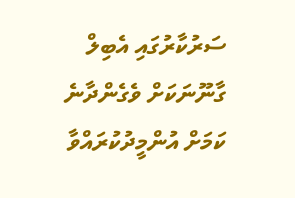ސަރުކާރުގައި އެބިލް ގާނޫނަކަށް ވެގެންދާނެ ކަމަށް އުންމީދުކުރައްވާ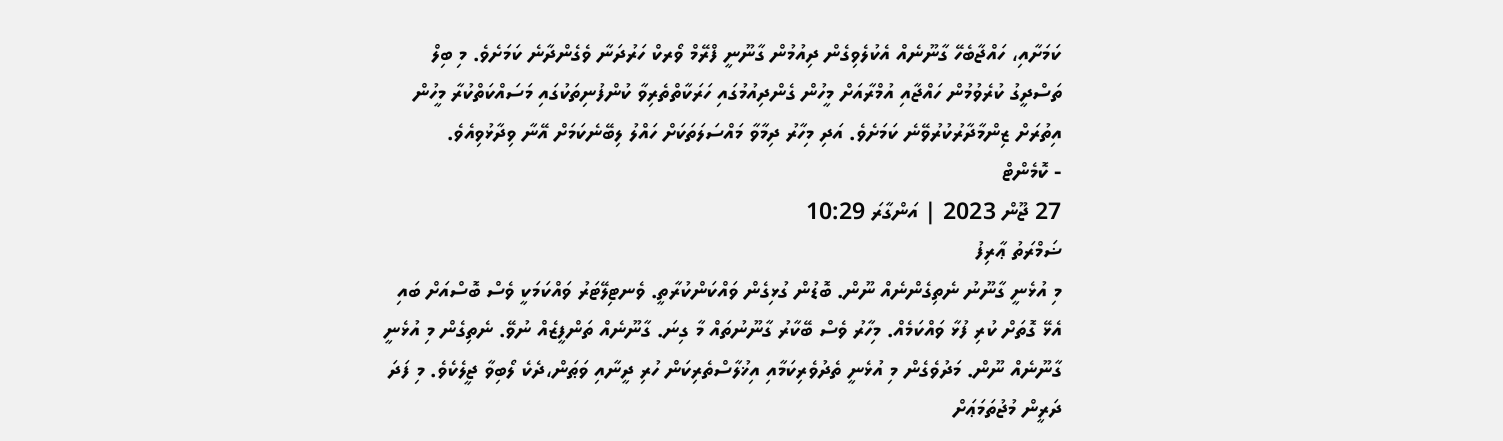ކަމަށާއި، ހައްޖާބެހޭ ގާނޫނެއް އެކުލެވިގެން ދިއުމުން ގާނޫނީ ފްރޭމް ވޯރކް ހަރުދަނާ ވެގެންދާނެ ކަމަށެވެ. މި ބިލް ތަސްދީގު ކުރެވުމުން ހައްޖާއި އުމްރާއަށް މީހުން ގެންދިއުމުގައި ހަރަކާތްތެރިވާ ކުންފުނިތަކުގައި މަސައްކަތްކުރާ މީހުން އިތުރަށް ޒިންމާދާރުކުރުވޭނެ ކަމަށެވެ. އަދި މިހާރު ދިމާވާ މައްސަލަތަކަށް ހައްލު ލިބޭނެކަމަށް އޭނާ ވިދާޅުވިއެވެ.
- ކޮމެންޓް
27 ޖޫން 2023 | އަންގާރަ 10:29
ޟަމްރަތު ޢާރިފު
މި އުޅެނީ ގާނޫނު ނެތިގެންނެއް ނޫން. ބޮޑުން ގުޅިގެން ވައްކަންކުރާތީ. ވެނޓިލޭޓަރު ވައްކަމަކީ ވެސް ބޮސްއަށް ބައި އެޅޭ ގޮތަށް ކުރި ފުޅާ ވައްކަމެއް. މިހާރު ވެސް ބޭކާރު ގާނޫނުތައް މާ ގިނަ. ގާނޫނެއް ތަންފީޒެއް ނުވޭ. ނެތިގެން މި އުޅެނީ ގާނޫނެއް ނޫން. މަދުވެގެން މި އުޅެނީ ތެދުވެރިކަމާއި އިޚުލާސްތެރިކަން ހުރި ދީނާއި ވަޠަން،ދެކެ ލޯބިވާ ޖީލެކެވެ. މި ފަދަ ދަރީން މުޖުތަމަޢަށް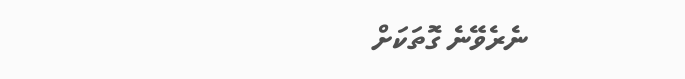ނެރެވޭނެ ގޮތަކަށް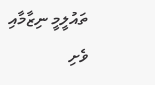ތައުލީމީ ނިޒާމާއި ވެށި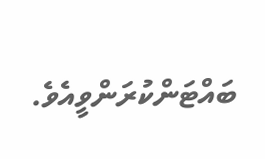ބައްޓަންކުރަންވީއެވެ.